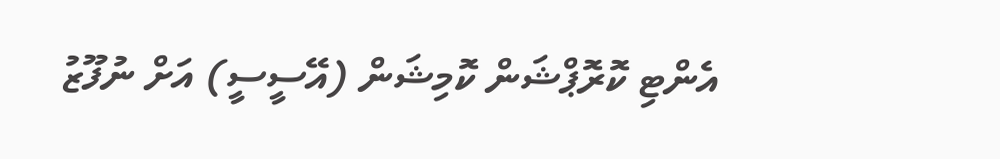އެންޓި ކޮރޮޕްޝަން ކޮމިޝަން (އޭސީސީ) އަށް ނުފޫޒު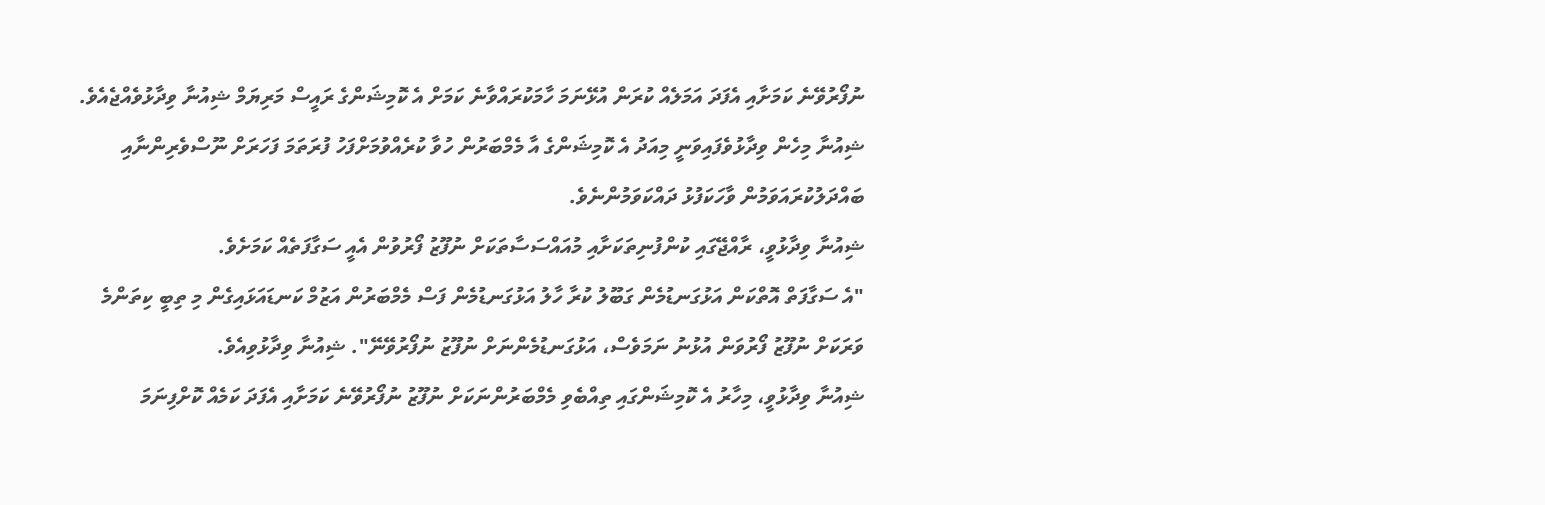ނުފޯރުވޭނެ ކަމަށާއި އެފަދަ އަމަލެއް ކުރަން އުޅޭނަމަ ހާމަކުރައްވާނެ ކަމަށް އެ ކޮމިޝަންގެ ރައީސް މަރިޔަމް ޝިއުނާ ވިދާޅުވެއްޖެއެވެ.
ޝިއުނާ މިހެން ވިދާޅުވެފައިވަނީ މިއަދު އެ ކޮމިޝަންގެ އާ މެމްބަރުން ހުވާ ކުރެއްވުމަށްފަހު ފުރަތަމަ ފަހަރަށް ނޫސްވެރިންނާއި ބައްދަލުކުރައަވަމުން ވާހަކަފުޅު ދައްކަވަމުންނެވެ.
ޝިއުނާ ވިދާޅުވީ، ރާއްޖޭގައި ކުންފުނިތަކަށާއި މުއައްސަސާތަކަށް ނުފޫޒު ފޯރުވުން އެއީ ސަގާފަތެއް ކަމަށެވެ.
"އެ ސަގާފަތް އޮތްކަން އަޅުގަނޑުމެން ގަބޫލު ކުރާ ހާލު އަޅުގަނޑުމެން ފަސް މެމްބަރުން އަޒުމް ކަނޑައަޅައިގެން މި ތިބީ ކިތަންމެ ވަރަކަށް ނުފޫޒު ފޯރުވަން އުޅުނު ނަމަވެސް، އަޅުގަނޑުމެންނަށް ނުފޫޒު ނުފޯރުވޭނޭ". ޝިއުނާ ވިދާޅުވިއެވެ.
ޝިއުނާ ވިދާޅުވީ، މިހާރު އެ ކޮމިޝަންގައި ތިއްބެވި މެމްބަރުންނަކަށް ނުފޫޒު ނުފޯރުވޭނެ ކަމަށާއި އެފަދަ ކަމެއް ކޮށްފިނަމަ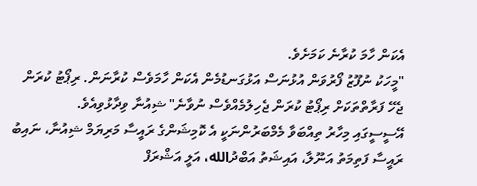އެކަން ހާމަ ކުރާނެ ކަމަށެވެ.
"މީހަކު ނުފޫޒު ފޯރުވަން އުޅުނަސް އަޅުގަނޑުމެން އެކަން ހާމަވެސް ކުރާނަން. ރިޕޯޓު ކުރަން ޖެހޭ ފަރާތްތަކަށް ރިޕޯޓު ކުރަން ޖެހިލުމެއްވެސް ނުވާނެ" ޝިއުނާ ވިދާޅުވިއެވެ.
އޭސީސީގައި މިހާރު ތިއްބަވާ މެމްބަރުންނަކީ އެ ކޮމިޝަންގެ ރައީސާ މަރިޔަމް ޝިއުނާ، ނައިބު ރައީސާ ފަތިމަތު އަނޫލާ، އައިޝަތު އަބްދުالله، އަލީ އަޝްރަފް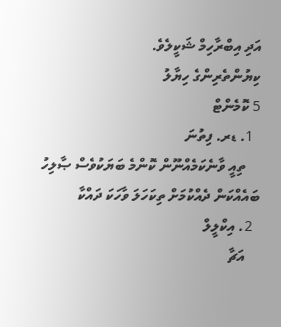އަދި އިބްރާހިމް ޝަކީލެވެ.
ކިޔުންތެރިންގެ ހިޔާލު
5 ކޮމެންޓް
  1. ޑރ. ފިތުނަ
    ތިއީ ވާނެކަމެއްނޫން ކޮންމެ ބަޔަކުވެސް ޞާލިހު ބައެއްކަން ދެއްކުމަށް ތިކަހަލަ ވާހަކަ ދައްކާ
  2. އިކްލީލް
    އަޗާ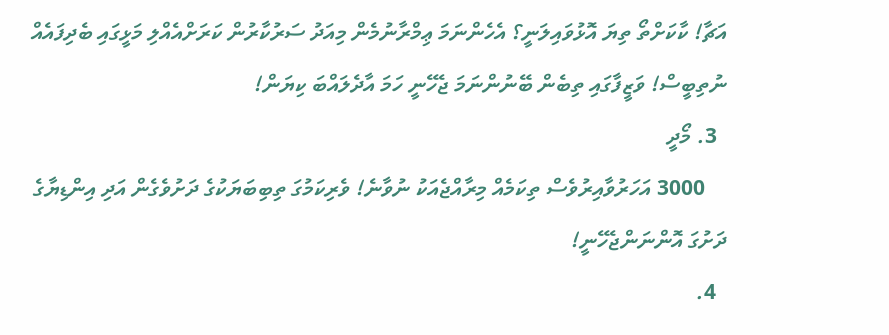އަޗާ! ކާކަށްތޯ ތިޔަ އޮޅުވައިލަނީ؟ އެހެންނަމަ ޢިމްރާނުމެން މިއަދު ސަރުކާރުން ކަރަށްއެއްލި މަޅީގައި ބެދިފައެއް ނުތިބީސް! ވަޒީފާގައި ތިބެން ބޭނުންނަމަ ޖެހޭނީ ހަމަ އާދެލައްބަ ކިޔަން!
  3. މޯދީ
    3000 އަހަރުވާއިރުވެސް ތިކަމެއް މިރާއްޖެއަކު ނުވާނެ! ވެރިކަމުގަ ތިބިބަޔަކުގެ ދަށުވެގެން އަދި އިންޑިޔާގެ ދަށުގަ އޮންނަންޖެހޭނީ!
  4.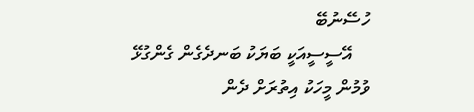ހުސޭނުބޭ
    އޭސީސީއަކީ ބަޔަކު ބަނދެގެން ގެންގުޅޭ ވުމުން މީހަކު އިތުރަށް ދެން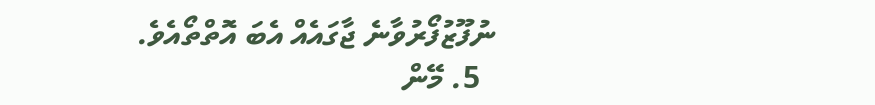ނުފޫޒުފޯރުވާނެ ޖާގައެއް އެބަ އޮތްތޯއެވެ.
  5. މޭން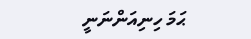ޙަމަ ހިނިއަންނަނީ